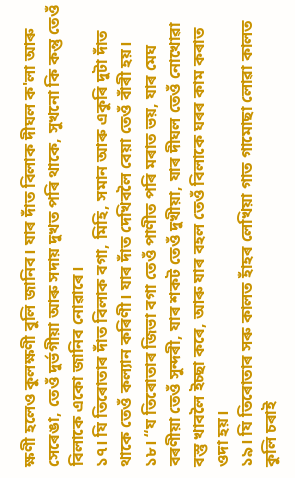ক্ষণী হলেও কুলক্ষণী বুলি জানিব। যাৰ দাঁত বিলাক দীঘল ক'লা আৰু সেৰেঙা, তেওঁ দুৰ্ভগীয়া আৰু সদায় দুখত পৰি থাকে, সুখনো কি কন্তু তেওঁ বিলাকে একো জানিব নোৱাৰে।
১৭। যি তিৰোতাৰ দাঁত বিলাক বগা, মিহি, সমান আৰু একুৰি দুটা দাঁত থাকে তেওঁ কল্যান কৰিণী। যাৰ দাঁত দেখিবলৈ বেয়া তেওঁ বাঁৰী হয়।
১৮। “য তিৰোতাৰ জিভা বগা তেওঁ পাণীত পৰি মৰাত ভয়, যাৰ মেঘ বৰণীয়া তেওঁ সুন্দৰী, যাৰ শকট তেওঁ দুখীয়া, যাৰ দীঘল তেওঁ নোখোৱা বস্তু খাবলৈ ইচ্ছা কৰে, আৰু যাৰ বহল তেওঁ বিলাকে ঘৰৰ কাম কৰাত ওদা হয়।
১৯। যি তিৰোতাৰ সৰু কালত হাঁহৰ লেখিয়া গাত গামোছা লোৱা কালত কুলি চৰাই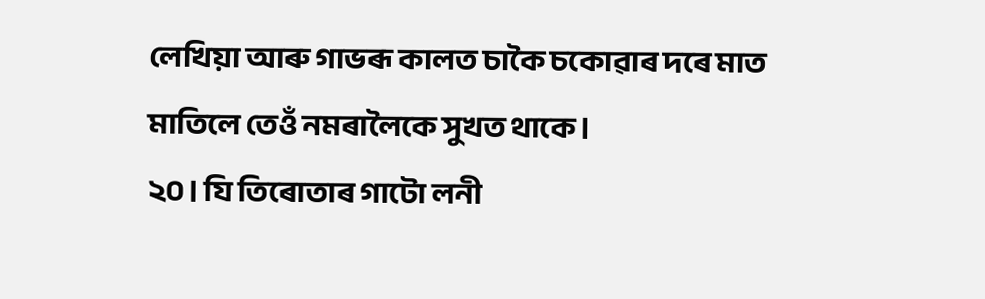লেখিয়া আৰু গাভৰূ কালত চাকৈ চকোৱাৰ দৰে মাত মাতিলে তেওঁ নমৰালৈকে সুখত থাকে।
২০। যি তিৰোতাৰ গাটো লনী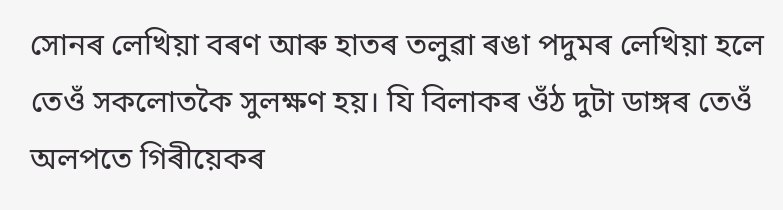সোনৰ লেখিয়া বৰণ আৰু হাতৰ তলুৱা ৰঙা পদুমৰ লেখিয়া হলে তেওঁ সকলোতকৈ সুলক্ষণ হয়। যি বিলাকৰ ওঁঠ দুটা ডাঙ্গৰ তেওঁ অলপতে গিৰীয়েকৰ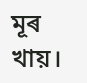মূৰ খায়।